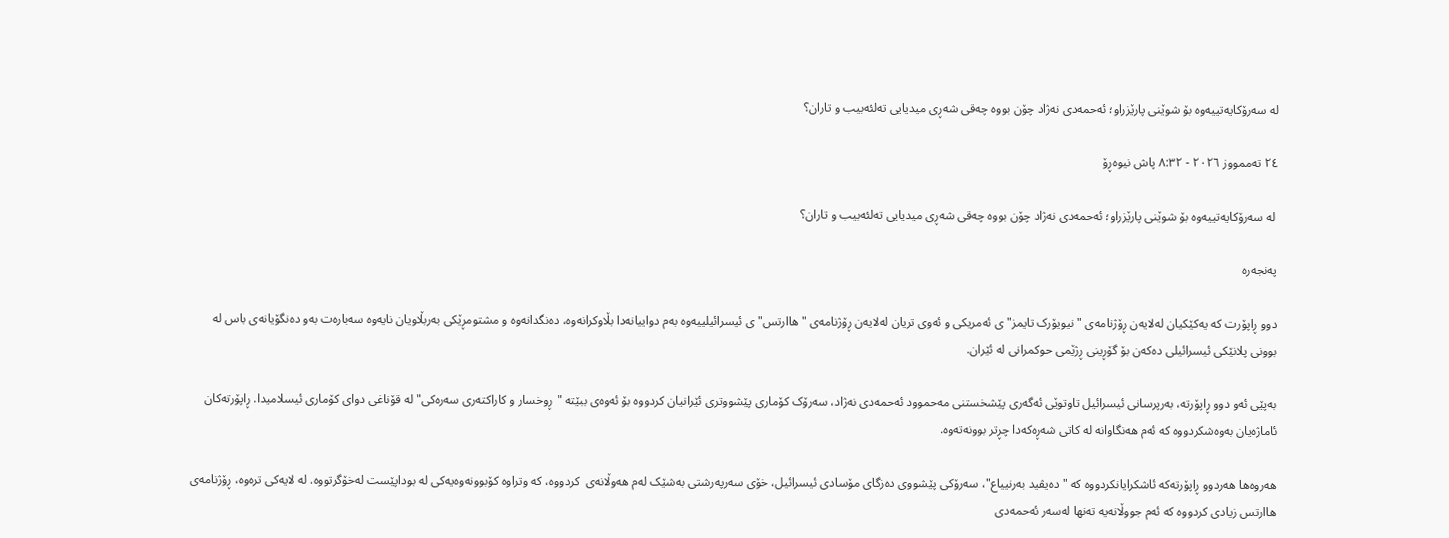لە سەرۆکایەتییەوە بۆ شوێنی پارێزراو؛ ئەحمەدی نەژاد چۆن بووە چەقی شەڕی میدیایی تەلئەبیب و تاران؟

٢٤ تەممووز ٢٠٢٦ - ٨:٣٢ پاش نیوەڕۆ

 لە سەرۆکایەتییەوە بۆ شوێنی پارێزراو؛ ئەحمەدی نەژاد چۆن بووە چەقی شەڕی میدیایی تەلئەبیب و تاران؟

پەنجەرە

دوو ڕاپۆرت کە یەکێکیان لەلایەن ڕۆژنامەی "نیویۆرک تایمز"ی ئەمریکی و ئەوی تریان لەلایەن ڕۆژنامەی "هاارتس"ی ئیسرائیلییەوە بەم دواییانەدا بڵاوکرانەوە، دەنگدانەوە و مشتومڕێکی بەربڵاویان نایەوە سەبارەت بەو دەنگۆیانەی باس لە بوونی پلانێکی ئیسرائیلی دەکەن بۆ گۆڕینی ڕژێمی حوکمرانی لە ئێران.

بەپێی ئەو دوو ڕاپۆرتە، بەرپرسانی ئیسرائیل تاوتوێی ئەگەری پێشخستنی مەحموود ئەحمەدی نەژاد، سەرۆک کۆماری پێشووتری ئێرانیان کردووە بۆ ئەوەی ببێتە "ڕوخسار و کاراکتەری سەرەکی" لە قۆناغی دوای کۆماری ئیسلامیدا. ڕاپۆرتەکان ئاماژەیان بەوەشکردووە کە ئەم هەنگاوانە لە کاتی شەڕەکەدا چڕتر بوونەتەوە.

هەروەها هەردوو ڕاپۆرتەکە ئاشکرایانکردووە کە "دەیڤید بەرنییاع"، سەرۆکی پێشووی دەزگای مۆسادی ئیسرائیل، خۆی سەرپەرشتی بەشێک لەم هەوڵانەی  کردووە، کە وتراوە کۆبوونەوەیەکی لە بوداپێست لەخۆگرتووە. لە لایەکی ترەوە، ڕۆژنامەی هاارتس زیادی کردووە کە ئەم جووڵانەیە تەنها لەسەر ئەحمەدی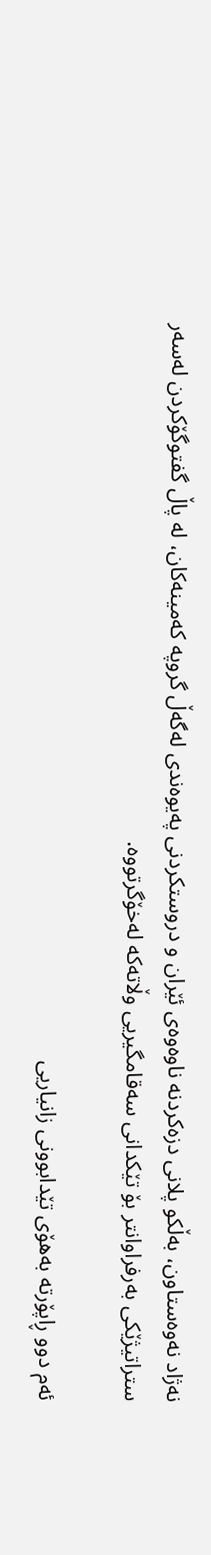نەژاد نەوەستاون، بەڵکو پلانی دزەکردنە ناوەوەی ئێران و دروستکردنی پەیوەندی لەگەڵ گروپە کەمینەکان، لە پاڵ گفتوگۆکردن لەسەر ستراتیژێکی بەرفراوانتر بۆ تێکدانی سەقامگیریی وڵاتەکە لەخۆگرتووە.

ئەم دوو ڕاپۆرتە بەهۆی تێدابوونی زانیاریی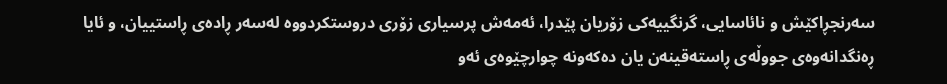سەرنجڕاکێش و نائاسایی، گرنگییەکی زۆریان پێدرا، ئەمەش پرسیاری زۆری دروستکردووە لەسەر ڕادەی ڕاستییان، و ئایا ڕەنگدانەوەی جووڵەی ڕاستەقینەن یان دەکەونە چوارچێوەی ئەو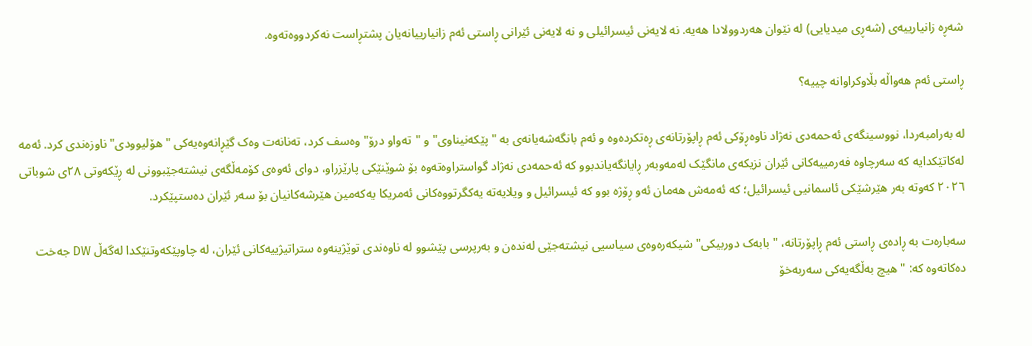شەڕە زانیارییەی (شەڕی میدیایی) لە نێوان هەردوولادا هەیە. نە لایەنی ئیسرائیلی و نە لایەنی ئێرانی ڕاستی ئەم زانیارییانەیان پشتڕاست نەکردووەتەوە.

ڕاستی ئەم هەواڵە بڵاوکراوانە چییە؟

لە بەرامبەردا، نووسینگەی ئەحمەدی نەژاد ناوەڕۆکی ئەم ڕاپۆرتانەی ڕەتکردەوە و ئەم بانگەشەیانەی بە "پێکەنیناوی" و "تەواو درۆ" وەسف کرد، تەنانەت وەک گێڕانەوەیەکی "هۆلیوودی" ناوزەندی کرد. ئەمە لەکاتێکدایە کە سەرچاوە فەرمییەکانی ئێران نزیکەی مانگێک لەمەوبەر ڕایانگەیاندبوو کە ئەحمەدی نەژاد گواستراوەتەوە بۆ شوێنێکی پارێزراو، دوای ئەوەی کۆمەڵگەی نیشتەجێبوونی لە ڕێکەوتی ٢٨ی شوباتی ٢٠٢٦ کەوتە بەر هێرشێکی ئاسمانیی ئیسرائیل؛ کە ئەمەش هەمان ئەو ڕۆژە بوو کە ئیسرائیل و ویلایەتە یەکگرتووەکانی ئەمریکا یەکەمین هێرشەکانیان بۆ سەر ئێران دەستپێکرد.

سەبارەت بە ڕادەی ڕاستی ئەم ڕاپۆرتانە، "بابەک دوربیکی" شیکەرەوەی سیاسیی نیشتەجێی لەندەن و بەرپرسی پێشوو لە ناوەندی توێژینەوە ستراتیژییەکانی ئێران، لە چاوپێکەوتنێکدا لەگەڵ DW جەخت دەکاتەوە کە: "هیچ بەڵگەیەکی سەربەخۆ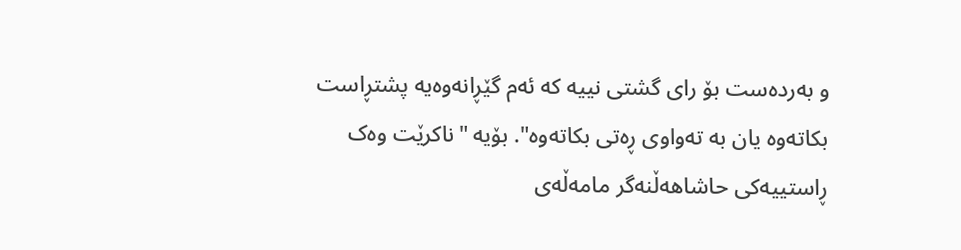و بەردەست بۆ رای گشتی نییە کە ئەم گێڕانەوەیە پشتڕاست بکاتەوە یان بە تەواوی ڕەتی بکاتەوە". بۆیە "ناکرێت وەک ڕاستییەکی حاشاهەڵنەگر مامەڵەی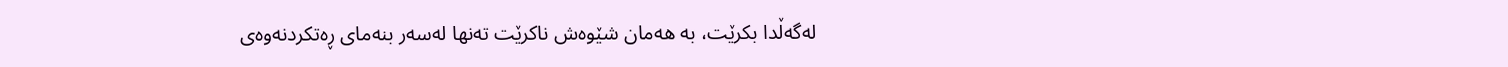لەگەڵدا بکرێت، بە هەمان شێوەش ناکرێت تەنها لەسەر بنەمای ڕەتکردنەوەی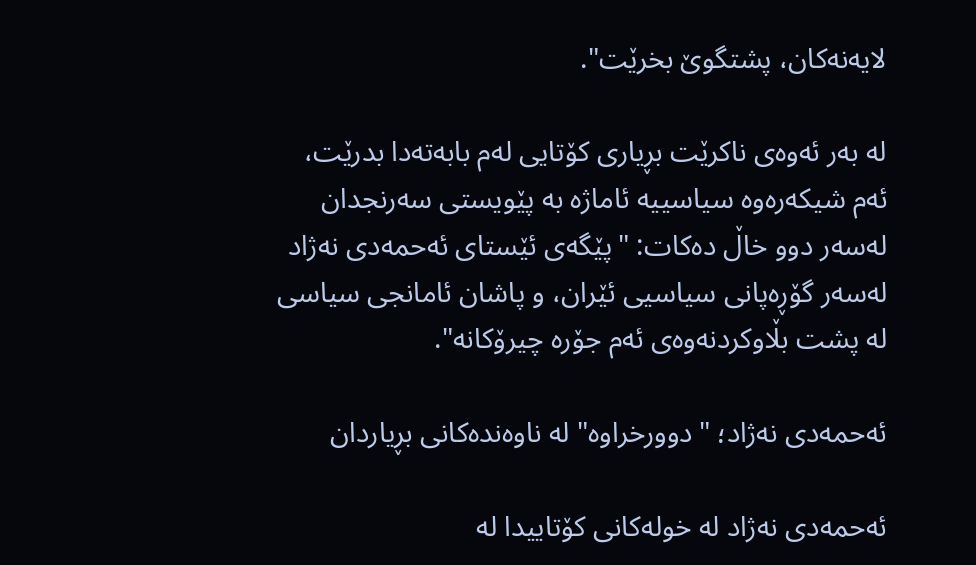لایەنەکان، پشتگوێ بخرێت".

له بەر ئەوەی ناکرێت بڕیاری کۆتایی لەم بابەتەدا بدرێت، ئەم شیکەرەوە سیاسییە ئاماژە بە پێویستی سەرنجدان لەسەر دوو خاڵ دەکات: "پێگەی ئێستای ئەحمەدی نەژاد لەسەر گۆڕەپانی سیاسیی ئێران، و پاشان ئامانجی سیاسی لە پشت بڵاوکردنەوەی ئەم جۆرە چیرۆکانە".

ئەحمەدی نەژاد؛ "دوورخراوە" لە ناوەندەکانی بڕیاردان

ئەحمەدی نەژاد لە خولەکانی کۆتاییدا لە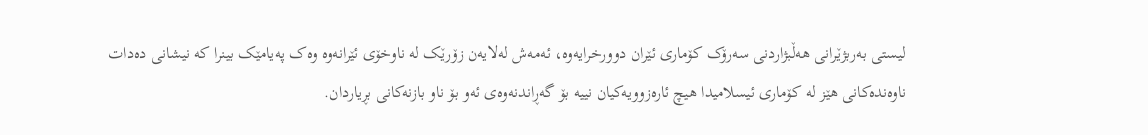لیستی بەربژێرانی هەڵبژاردنی سەرۆک کۆماری ئێران دوورخرایەوە، ئەمەش لەلایەن زۆرێک لە ناوخۆی ئێرانەوە وەک پەیامێک بینرا کە نیشانی دەدات ناوەندەکانی هێز لە کۆماری ئیسلامیدا هیچ ئارەزوویەکیان نییە بۆ گەڕاندنەوەی ئەو بۆ ناو بازنەکانی بڕیاردان.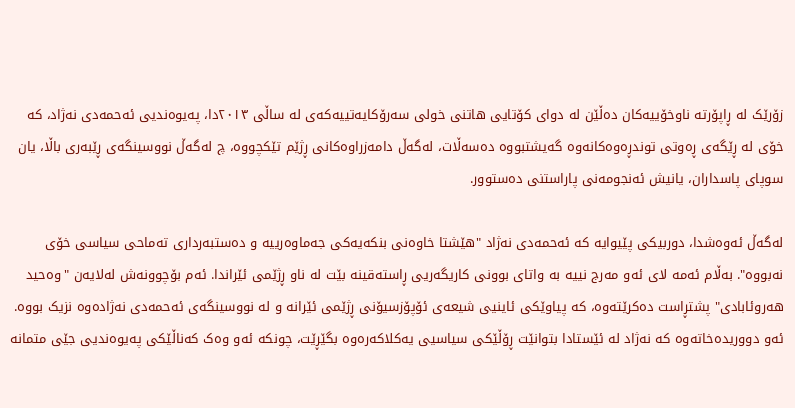زۆرێک لە ڕاپۆرتە ناوخۆییەکان دەڵێن لە دوای کۆتایی هاتنی خولی سەرۆکایەتییەکەی لە ساڵی ٢٠١٣دا، پەیوەندیی ئەحمەدی نەژاد، کە خۆی لە ڕێگەی ڕەوتی توندڕەوەکانەوە گەیشتبووە دەسەڵات، لەگەڵ دامەزراوەکانی ڕژێم تێکچووە، چ لەگەڵ نووسینگەی ڕێبەری باڵا، یان سوپای پاسداران، یانیش ئەنجومەنی پاراستنی دەستوور.

لەگەڵ ئەوەشدا، دوربیکی پێیوایە کە ئەحمەدی نەژاد "هێشتا خاوەنی بنکەیەکی جەماوەرییە و دەستبەرداری تەماحی سیاسی خۆی نەبووە". بەڵام ئەمە لای ئەو مەرج نییە بە واتای بوونی کاریگەریی ڕاستەقینە بێت لە ناو ڕژێمی ئێراندا. ئەم بۆچوونەش لەلایەن "وەحید هەروئابادی" پشتڕاست دەکرێتەوە، کە پیاوێکی ئاینیی شیعەی ئۆپۆزسیۆنی ڕژێمی ئێرانە و لە نووسینگەی ئەحمەدی نەژادەوە نزیک بووە.
ئەو دووریدەخاتەوە کە نەژاد لە ئێستادا بتوانێت ڕۆڵێکی سیاسیی یەکلاکەرەوە بگێڕێت، چونکە ئەو وەک کەناڵێکی پەیوەندیی جێی متمانە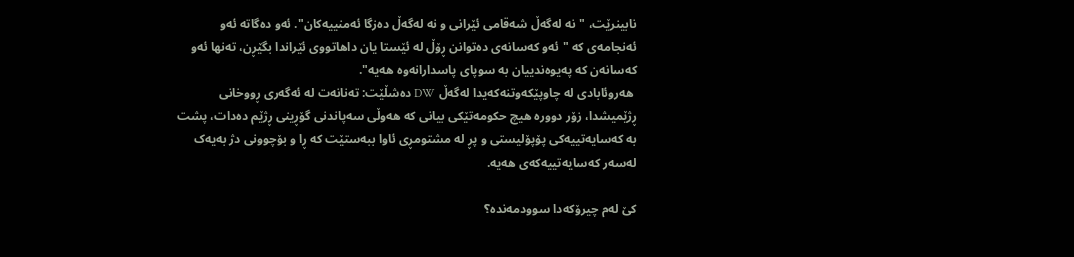نابینرێت، "نە لەگەڵ شەقامی ئێرانی و نە لەگەڵ دەزگا ئەمنییەکان". ئەو دەگاتە ئەو ئەنجامەی کە "ئەو کەسانەی دەتوانن ڕۆڵ لە ئێستا یان داهاتووی ئێراندا بگێڕن، تەنها ئەو کەسانەن کە پەیوەندییان بە سوپای پاسدارانەوە هەیە".
 هەروئابادی لە چاوپێکەوتنەکەیدا لەگەڵ DW دەشڵێت: تەنانەت لە ئەگەری ڕووخانی ڕژێمیشدا، زۆر دوورە هیچ حکومەتێکی بیانی کە هەوڵی سەپاندنی گۆڕینی ڕژێم دەدات، پشت بە کەسایەتییەکی پۆپۆلیستی و پڕ لە مشتومڕی ئاوا ببەستێت کە ڕا و بۆچوونی دژ بەیەک لەسەر کەسایەتییەکەی هەیە.

کێ لەم چیرۆکەدا سوودمەندە؟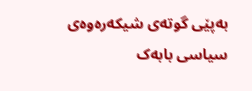بەپێی گوتەی شیکەرەوەی سیاسی بابەک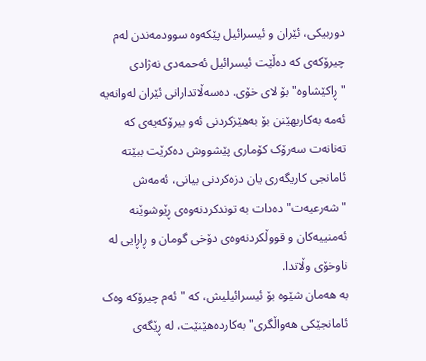دوربیکی، ئێران و ئیسرائیل پێکەوە سوودمەندن لەم چیرۆکەی کە دەڵێت ئیسرائیل ئەحمەدی نەژادی "ڕاکێشاوە" بۆ لای خۆی. دەسەڵاتدارانی ئێران لەوانەیە ئەمە بەکاربهێنن بۆ بەهێزکردنی ئەو بیرۆکەیەی کە تەنانەت سەرۆک کۆماری پێشووش دەکرێت ببێتە ئامانجی کاریگەری یان دزەکردنی بیانی، ئەمەش "شەرعیەت" دەدات بە توندکردنەوەی ڕێوشوێنە ئەمنییەکان و قووڵکردنەوەی دۆخی گومان و ڕاڕایی لە ناوخۆی وڵاتدا.
بە هەمان شێوە بۆ ئیسرائیلیش، کە "ئەم چیرۆکە وەک ئامانجێکی هەواڵگری" بەکاردەهێنێت، لە ڕێگەی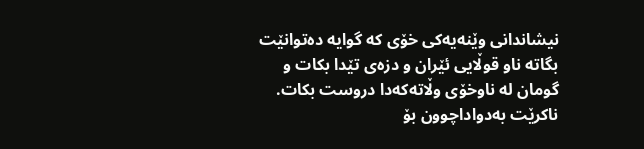نیشاندانی وێنەیەکی خۆی کە گوایە دەتوانێت بگاتە ناو قوڵایی ئێران و دزەی تێدا بکات و گومان لە ناوخۆی وڵاتەکەدا دروست بکات.
ناکرێت بەدواداچوون بۆ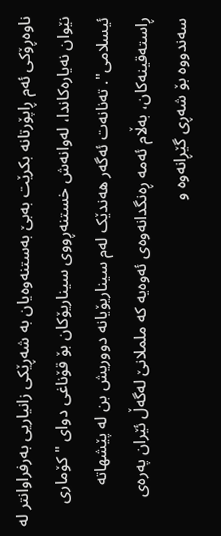ناوەڕۆکی ئەم ڕاپۆرتانە بکرێت بەبێ بەستنەوەیان بە شەڕێکی زانیاریی بەرفراوانتر لە نێوان نەیارەکاندا، لەوانەش خستنەڕووی سیناریۆکان بۆ قۆناغی دوای "کۆماری ئیسلامی". تەنانەت ئەگەر هەندێک لەم سیناریۆیانە دووریش بن لە پێشهاتە ڕاستەقینەکان، بەڵام ئەمە ڕەنگدانەوەی ئەوەیە کە ململانێ لەگەڵ ئێران پەرەی سەندووە بۆ شەڕی گێڕانەوە و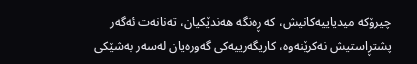چیرۆکە میدیاییەکانیش، کە ڕەنگە هەندێکیان، تەنانەت ئەگەر پشتڕاستیش نەکرێنەوە، کاریگەرییەکی گەورەیان لەسەر بەشێکی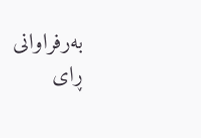بەرفراوانی ڕای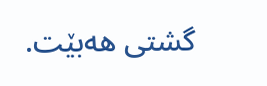گشتی هەبێت.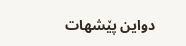دواین پێشهات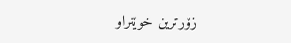زۆرترین خوێنراو